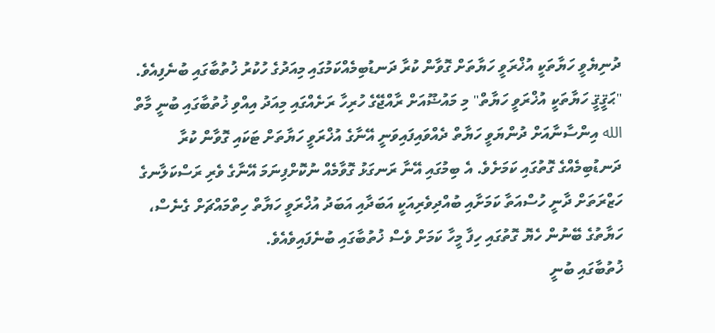ދުނިޔެވީ ހަޔާތަކީ އުޚްރަވީ ހަޔާތަށް ގޮވާން ކުރާ ދަނޑުބިމެއްކަމުގައި މިއަދުގެ ހުކުރު ޚުތުބާގައި ބުނެފިއެވެ.
"ޙަޤީޤީ ހަޔާތަކީ އުޚްރަވީ ހަޔާތް" މި މައުޟޫއަށް ރާއްޖޭގެ ހުރިހާ ރަށެއްގައި މިއަދު އިއްވި ޚުތުބާގައި ބުނީ މާތް الله އިންސާނާއަށް ދުންޔަވީ ހަޔާތް ދެއްވައިފައިވަނީ އޭނާގެ އުޚްރަވީ ހަޔާތަށް ޓަކައި ގޮވާން ކުރާ ދަނޑުބިމެއްގެ ގޮތުގައި ކަމަށެވެ. އެ ބިމުގައި އޭނާ ރަނގަޅު ގޮވާމެއް ނުކޮށްފިނަމަ އޭނާގެ ވެރި ރަސްކަލާނގެ ހަޒްރަތަށް ދާނީ ހުސްއަތާ ކަމަށާއި ބުއްދިވެރިއަކީ އަބަދާއި އަބަދު އުޚްރަވީ ހަޔާތް ހިތްމައްޗަށް ގެނެސް، ހަޔާތުގެ ބޭނުން ހެޔޮ ގޮތުގައި ހިފާ މީހާ ކަމަށް ވެސް ޚުތުބާގައި ބުނެފައިވެއެވެ.
ޚުތުބާގައި ބުނީ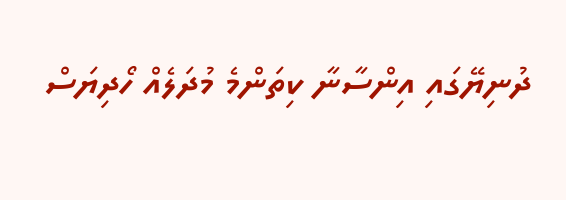ދުނިޔޭގައި އިންސާނާ ކިތަންމެ މުދަލެއް ހޯދިޔަސް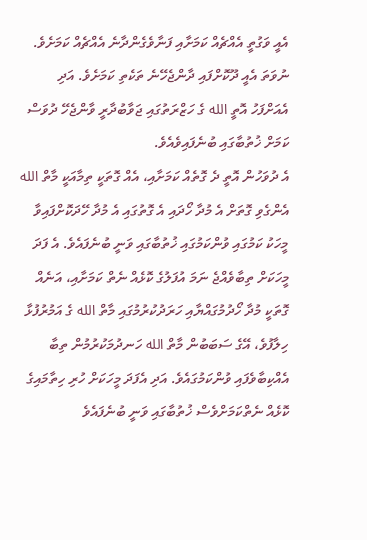އެއީ ވަގުތީ އެއްޗެއް ކަމަށާއި ފަނާވެގެންދާނެ އެއްޗެއް ކަމަށެވެ. ނުވަތަ އެއީ ދޫކޮށްފައި ދާންޖެހޭނެ ތަކެތި ކަމަށެވެ. އަދި އެއަށްފަހު އޮތީ الله ގެ ހަޒްރަތުގައި ޖަވާބުދާރީ ވާންޖެހޭ ދުވަސް ކަމަށް ޚުތުބާގައި ބުނެފައިވެއެވެ.
އެ ދުވަހުން އޮތީ ދެ ގޮތެއް ކަމަށާއި، އެއް ގޮތަކީ ތިމާއަކީ މާތް الله އެންގެވި ގޮތަށް އެ މުދާ ހޯދައި އެ ގޮތުގައި އެ މުދާ ހޭދަކޮށްފައިވާ މީހަކު ކަމުގައި ވުންކަމުގައި ޚުތުބާގައި ވަނީ ބުނެފައެވެ. އެ ފަދަ މީހަކަށް ތިބާވެއްޖެ ނަމަ އުފަލުގެ ކޮޅެއް ނެތް ކަމަށާއި، އަނެއް ގޮތަކީ މުދާ ހޯދުމުގައްޔާއި ހަރަދުކުރުމުގައި މާތް الله ގެ އަމުރުފުޅާ ހިލާފުވެ، އޭގެ ސަބަބުން މާތް الله ހަނދުމަކުރުމުން ތިބާ އެއްކިބާވެފައި ވުންކަމުގައެވެ. އަދި އެފަދަ މީހަކަށް ހުރި ހިތާމައިގެ ކޮޅެއް ނެތްކަމަށްވެސް ޚުތުބާގައި ވަނީ ބުނެފައެވެ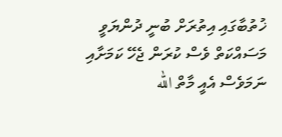ޚުތުބާގައި އިތުރަށް ބުނީ ދުންޔަވީ މަސައްކަތް ވެސް ކުރަން ޖެހޭ ކަމަށާއި ނަމަވެސް އެއީ މާތް الله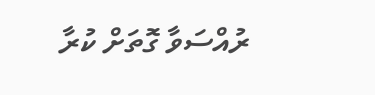ރުއްސަވާ ގޮތަށް ކުރާ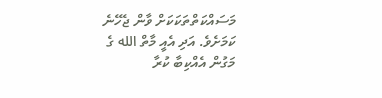މަސައްކަތްތަކަކަށް ވާން ޖެހޭނެ ކަމަށެވެ. އަދި އެއީ މާތް الله ގެ މަގުން އެއްކިބާ ކުރާ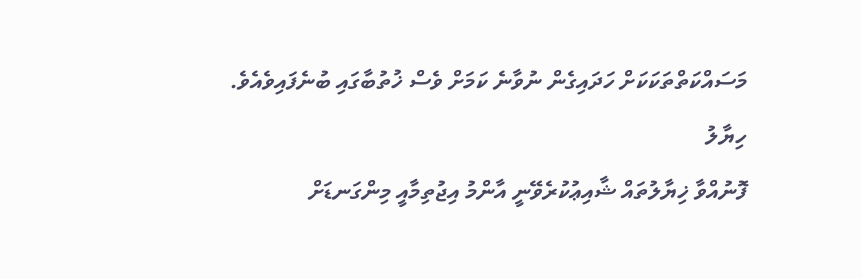މަސައްކަތްތަކަކަށް ހަދައިގެން ނުވާނެ ކަމަށް ވެސް ޚުތުބާގައި ބުނެފައިވެއެވެ.
ހިޔާލު
ފޮނުއްވާ ޚިޔާލުތައް ޝާއިޢުކުރެވޭނީ އާންމު އިޖުތިމާއީ މިންގަނޑަށް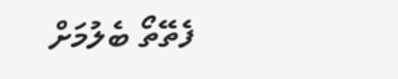ފެތޭތޯ ބެލުމަށް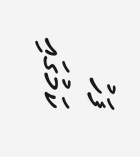ފަހު ކަމުގައި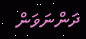ދަންނަވަން